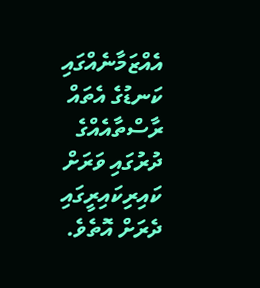އެއްޒަމާނެއްގައި ކަނޑުގެ އެތައް ރާސްތާއެއްގެ ދުރުގައި ވަރަށް ކައިރިކައިރީގައި ދެރަށް އޮތެވެ.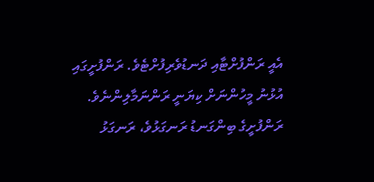އެއީ ރަންފުށްޓާއި ދަނޑުވެރިފުށްޓެވެ. ރަންފުށީގައި އުޅުނު މީހުންނަށް ކިޔަނީ ރަންނަމާލިންނެވެ. ރަންފުށީގެ ބިންގަނޑު ރަނގަޅުވެ، ރަނގަޅު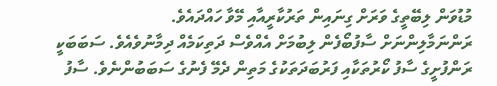މުޑުވަން ލިބޭތީގެ ވަރަށް ގިނައިން ތަރުކާރީއާއި މޭވާ ހައްދައެވެ.
ރަންނަމާލިންނަށް ސާފުބޯފެން ލިބުމަށް އެއްވެސް ދަތިކަމެއް ދިމާނުވެއެވެ. ސަބަބަކީ ރަންފުށީގެ ސާފު ކޯރުތަކާއި ފަރުބަދަތަކުގެ މަތިން ދެމޭ ފެނުގެ ސަބަބުންނެވެ. ސާފު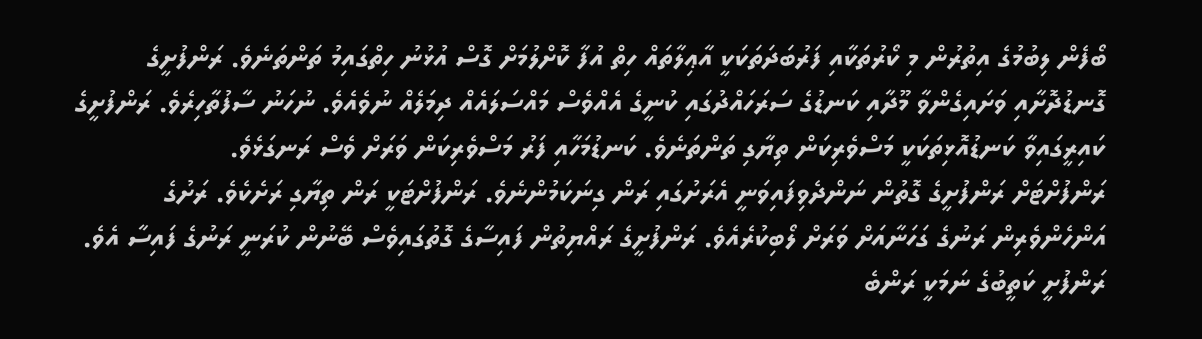ބޯފެން ލިބުމުގެ އިތުރުން މި ކޯރުތަކާއި ފަރުބަދަތަކަކީ އާޢިލާތައް ހިތް އުފާ ކޮށްލުމަށް ގޮސް އުޅުނު ހިތްގައިމު ތަންތަނެވެ. ރަންފުށީގެ ގޮނޑުދޮށާއި ވަށައިގެންވާ މޫދާއި ކަނޑުގެ ސަރަހައްދުގައި ކުނީގެ އެއްވެސް މައްސަލައެއް ދިމަލެއް ނުވެއެވެ. ނުހަނު ސާފުތާހިރެވެ. ރަންފުށީގެ ކައިރީގައިވާ ކަނޑުއޮޅިތަކަކީ މަސްވެރިކަން ތިޔާގި ތަންތަނެވެ. ކަނޑުމަހާއި ފަރު މަސްވެރިކަން ވަރަށް ވެސް ރަނގަޅެވެ.
ރަންފުށްޓަށް ރަންފުށީގެ ގޮތުން ނަންދެވިފައިވަނީ އެރަށުގައި ރަން ގިނަކަމުންނެވެ. ރަންފުށްޓަކީ ރަން ތިޔާގި ރަށެކެވެ. ރަށުގެ އަންހެންވެރިން ރަނުގެ ގަހަނާއަށް ވަރަށް ލޯބިކުރެއެވެ. ރަންފުށީގެ ރައްޔިތުން ފައިސާގެ ގޮތުގައިވެސް ބޭނުން ކުރަނީ ރަނުގެ ފައިސާ އެވެ. ރަންފުށީ ކަތީބުގެ ނަމަކީ ރަންބެ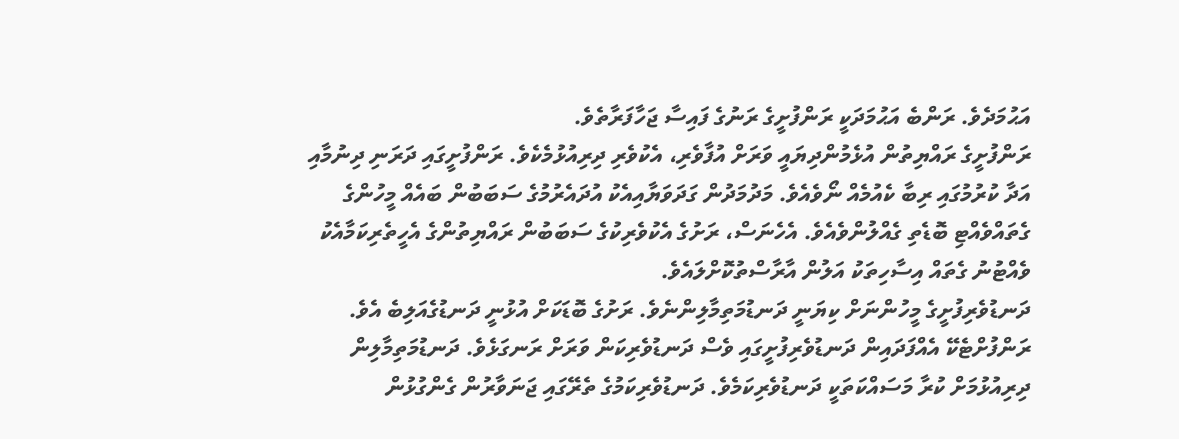އަޙުމަދެވެ. ރަންބެ އަޙުމަދަކީ ރަންފުށީގެ ރަނުގެ ފައިސާ ޖަހާފަރާތެވެ.
ރަންފުށީގެ ރައްޔިތުން އުޅެމުންދިޔައީ ވަރަށް އުފާވެރި، އެކުވެރި ދިރިއުޅުމެކެވެ. ރަންފުށީގައި ދަރަނި ދިނުމާއި އަދާ ކުރުމުގައި ރިބާ ކެއުމެއް ނޯވެއެވެ. މަދުމަދުން ގަދަވަޔާއިއެކު އުދައެރުމުގެ ސަބަބުން ބައެއް މީހުންގެ ގެތައްވެއްޓި ބޮޑެތި ގެއްލުންވެއެވެ. އެހެނަސް، ރަށުގެ އެކުވެރިކުގެ ސަބަބުން ރައްޔިތުންގެ އެހީތެރިކަމާއެކު ވެއްޓުނު ގެތައް އިސާހިތަކު އަލުން އާރާސްތުކޮށްލައެވެ.
ދަނޑުވެރިފުށީގެ މީހުންނަށް ކިޔަނީ ދަނޑުމަތިމާލިންނެވެ. ރަށުގެ ބޮޑަކަށް އުޅުނީ ދަނޑުގެއަލިބެ އެވެ. ރަންފުށްޓެކޭ އެއްފަދައިން ދަނޑުވެރިފުށީގައި ވެސް ދަނޑުވެރިކަން ވަރަށް ރަނގަޅެވެ. ދަނޑުމަތިމާލިން ދިރިއުޅުމަށް ކުރާ މަސައްކަތަކީ ދަނޑުވެރިކަމެވެ. ދަނޑުވެރިކަމުގެ ތެރޭގައި ޖަނަވާރުން ގެންގުޅުން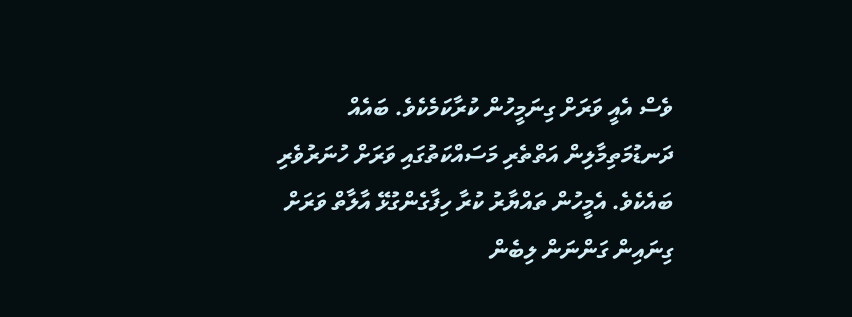ވެސް އެއީ ވަރަށް ގިނަމީހުން ކުރާކަމެކެވެ. ބައެއް ދަނޑުމަތިމާލިން އަތްތެރި މަސައްކަތުގައި ވަރަށް ހުނަރުވެރި ބައެކެވެ. އެމީހުން ތައްޔާރު ކުރާ ހިފާގެންގުޅޭ އާލާތް ވަރަށް ގިނައިން ގަންނަން ލިބެން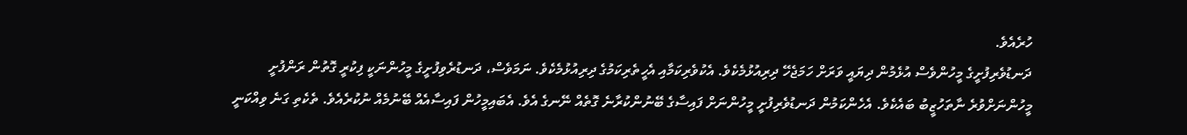ހުރެއެވެ.
ދަނޑުވެރިފުށީގެ މީހުންވެސް އުޅެމުން ދިޔައީ ވަރަށް ހަމަޖެހޭ ދިރިއުޅުމެކެވެ. އެކުވެރިކަމާއި އެހީތެރިކަމުގެ ދިރިއުޅުމެކެވެ. ނަމަވެސް، ދަނޑުރެވިފުށީގެ މީހުންނަކީ ފިކުރީ ގޮތުން ރަންފުށީ މީހުންނަށްވުރެ ނާތަހުޒީބު ބައެކެވެ. އެހެންކަމުން ދަނޑުވެރިފުށީ މީހުންނަށް ފައިސާގެ ބޭނުންކުރާނެ ގޮތެއް ނޭނގެ އެވެ. އެބައިމީހުން ފައިސާއެއް ބޭނުމެއް ނުކުރެއެވެ. ތެކެތި ގަނެ ވިއްކަނީ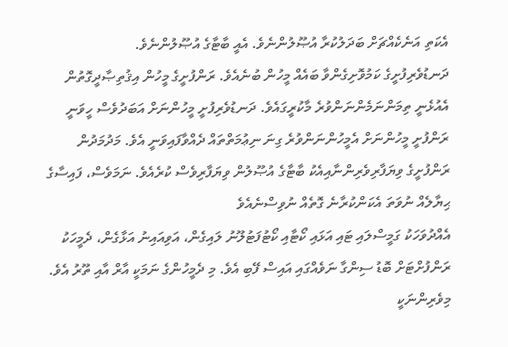އެކަތި އަނެކެއްޗަށް ބަދަލުކުރާ އުޞޫލުންނެވެ. އެއީ ބާޓާގެ އުޞޫލުންނެވެ.
ދަނޑުވެރިފުށީގެ ކަމުވޮށިގެންވާ ބައެއް މީހުން ބުނެއެވެ. ރަންފުށީގެ މީހުން އިޤުތިޞާދީގޮތުން އެއުޅެނީ ތިމަންނަމެންނަންވުރެ މާކުރީގައެވެ. ދަނޑުވެރިފުށީ މީހުންނަށް އަބަދުވެސް ހީވަނީ ރަންފުށީ މީހުންނަށް އެމީހުންނަންވުރެ ގިނަ ނިޢުމަތްތައް ދެއްވާފައިވަނީ އެވެ. މަދުމަދުން ރަންފުށީގެ ވިޔަފާރިވެރިންނާއިއެކު ބާޓާގެ އުޞޫލުން ވިޔަފާރިވެސް ކުރެއެވެ. ނަމަވެސް، ފައިސާގެ ޙިޔާލެއް ނުވަތަ އެކަންކުރާނެ ގޮތެއް ނުވިސްނެއެވެ
އެއްދުވަހަކު ގަމީސްލައި ޓައި އަޅައި ކޯޓާއި ކޯޓުފަޓުލޫނު ލައިގެން، އަވިއައިނު އަޅާގެން، ދެމީހަކު ރަންފުށްޓަށް ބޮޑު ސިންގާ ނަވެއްގައި އައިސް ފޭބި އެވެ. މި ދެމީހުންގެ ނަމަކީ އާރް އާއި ތޫރު އެވެ. މިވެރިންނަކީ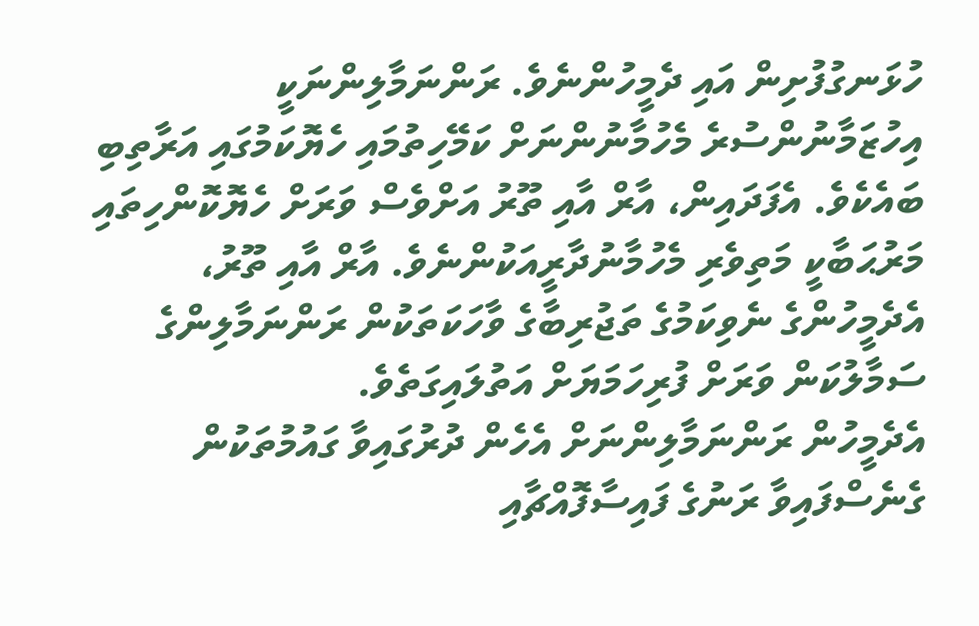ހުޅަނގުފުށިން އައި ދެމީހުންނެވެ. ރަންނަމާލިންނަކީ އިހުޒަމާނުންސުރެ މެހުމާނުންނަށް ކަމޭހިތުމައި ހެޔޮކަމުގައި އަރާތިބި ބައެކެވެ. އެފަދައިން، އާރް އާއި ތޫރު އަށްވެސް ވަރަށް ހެޔޮކޮންހިތައި މަރުޙަބާކީ މަތިވެރި މެހުމާނުދާރީއަކުންނެވެ. އާރް އާއި ތޫރު، އެދެމީހުންގެ ނެވިކަމުގެ ތަޖުރިބާގެ ވާހަކަތަކުން ރަންނަމާލިންގެ ސަމާލުކަން ވަރަށް ފުރިހަމަޔަށް އަތުލައިގަތެވެ.
އެދެމީހުން ރަންނަމާލިންނަށް އެހެން ދުރުގައިވާ ގައުމުތަކުން ގެނެސްފައިވާ ރަނުގެ ފައިސާފޮއްޗާއި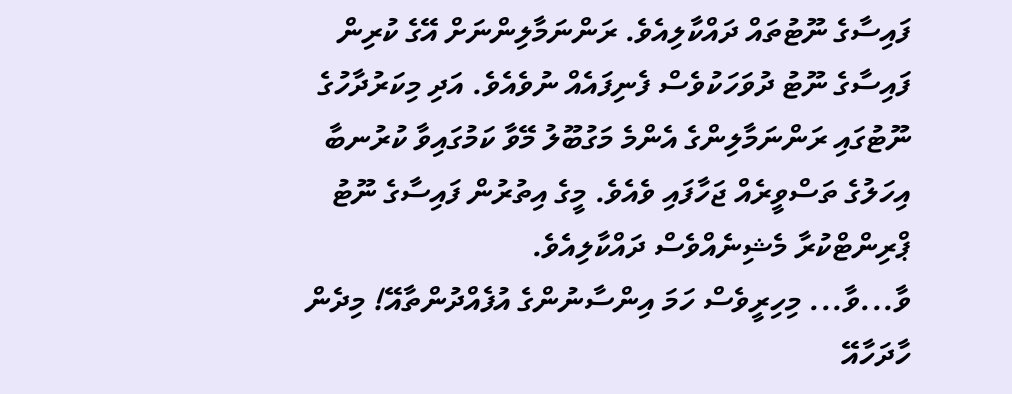ފައިސާގެ ނޫޓުތައް ދައްކާލިއެވެ. ރަންނަމާލިންނަށް އޭގެ ކުރިން ފައިސާގެ ނޫޓު ދުވަހަކުވެސް ފެނިފައެއް ނުވެއެވެ. އަދި މިކަރުދާހުގެ ނޫޓުގައި ރަންނަމާލިންގެ އެންމެ މަގުބޫލު މޭވާ ކަމުގައިވާ ކުރުނބާ އިހަލުގެ ތަސްވީރެއް ޖަހާފައި ވެއެވެ. މީގެ އިތުރުން ފައިސާގެ ނޫޓު ޕްރިންޓްކުރާ މެޝިނެއްވެސް ދައްކާލިއެވެ.
ވާ...ވާ... މިހިރީވެސް ހަމަ އިންސާނުންގެ އުފެއްދުންތާއޭ! މިދެން ހާދަހާއޭ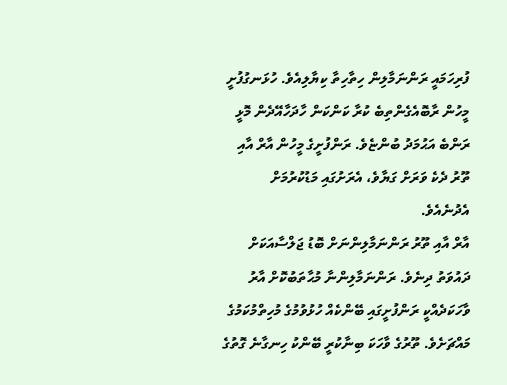ފުރިހަމައީ ރަންނަމާލިން ހިތާހިތާ ކިޔާލިއެވެ. ހުޅަނގުފުށީ މީހުން ރާބޮއެގެންތިބެ ކުރާ ކަންކަން ހާދަހާއޭދެން މޮޅީ ރަންބެ އަޙުމަދު ބުންޏެވެ. ރަންފުށީގެ މީހުން އާރް އާއި ތޫރު ދެކެ ވަރަށް ގަޔާވެ، އެރަށުގައި މަޑުކުރުމަށް އެދުނެއެވެ.
އާރް އާއި ތޫރު ރަންނަމާލިންނަށް ބޮޑު ޖަލްސާއަކަށް ދައުވަތު ދިނެވެ. ރަންނަމާލިންނާ މުޙާތަބުކޮށް އާރު ވާހަކަދެއްކީ ރަންފުށީގައި ބޭންކެއް ހުޅުވުމުގެ މުހިތްމުކަމުގެ މައްޗަށެވެ. ތޫރުގެ ވާހަކަ ބިނާކުރީ ބޭންކު ހިނގާނެ ގޮތުގެ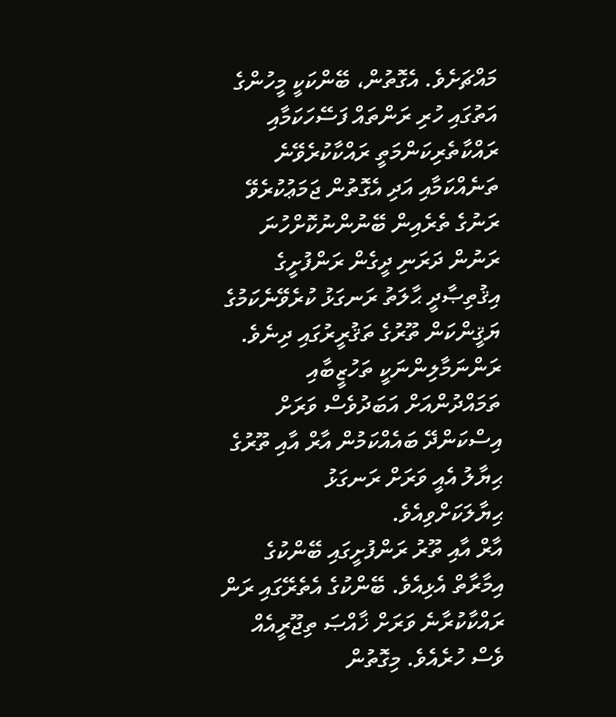މައްޗަށެވެ. އެގޮތުން، ބޭންކަކީ މީހުންގެ އަތުގައި ހުރި ރަންތައް ފަސޭހަކަމާއި ރައްކާތެރިކަންމަތީ ރައްކާކުރެވޭނެ ތަނެއްކަމާއި އަދި އެގޮތުން ޖަމަޢުކުރެވޭ ރަނުގެ ތެރެއިން ބޭނުންނުކޮށްހުނަ ރަނުން ދަރަނި ދީގެން ރަންފުށީގެ އިޤުތިޞާދީ ޙާލަތު ރަނގަޅު ކުރެވޭނެކަމުގެ ޔަޤީންކަން ތޫރުގެ ތަޤުރީރުގައި ދިނެވެ. ރަންނަމާލިންނަކީ ތަހުޒީބާއި ތަމައްދުންއަށް އަބަދުވެސް ވަރަށް އިސްކަންދޭ ބައެއްކަމުން އާރް އާއި ތޫރުގެ ޙިޔާލު އެއީ ވަރަށް ރަނގަޅު ޙިޔާލަކަށްވިއެވެ.
އާރް އާއި ތޫރު ރަންފުށީގައި ބޭންކުގެ އިމާރާތް އެޅިއެވެ. ބޭންކުގެ އެތެރޭގައި ރަން ރައްކާކުރާނެ ވަރަށް ޚާއްޞަ ތިޖޫރީއެއް ވެސް ހުރެއެވެ. މިގޮތުން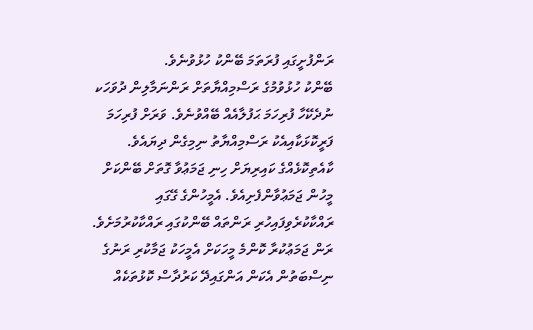ރަންފުށީގައި ފުރަތަމަ ބޭންކު ހުޅުވުނެވެ.
ބޭންކު ހުޅުވުމުގެ ރަސްމިއްޔާތަށް ރަންނަމާލިން ދުވަހަކ ނުދެކޭހާ ފުރިހަމަ ޙަފުލާއެއް ބޭއްވުނެވެ. ވަރަށް ފުރިހަމަ ފަރީކޮޅަކާއިއެކު ރަސްމިއްޔާތު ނިމިގެން ދިޔައެވެ. ކާއެތިކޮޅެއްގެ ކައިރިޔަށް ހިނި ޖަމަޢުވާ ގޮތަށް ބޭންކަށް މީހުން ޖަމަޢުވާންފެށިއެވެ. އެމީހުންގެ ގޭގައި ރައްކާކުރެވިފައިހުރި ރަންތައް ބޭންކުގައި ރައްކާކުރުމަށެވެ. ރަން ޖަމަޢުކުރާ ކޮންމެ މީހަކަށް އެމީހަކު ޖަމާކުރި ރަނުގެ ނިސްބަތުން އެކަން އަންގައިދޭ ކަރުދާސް ކޮޅުތަކެއް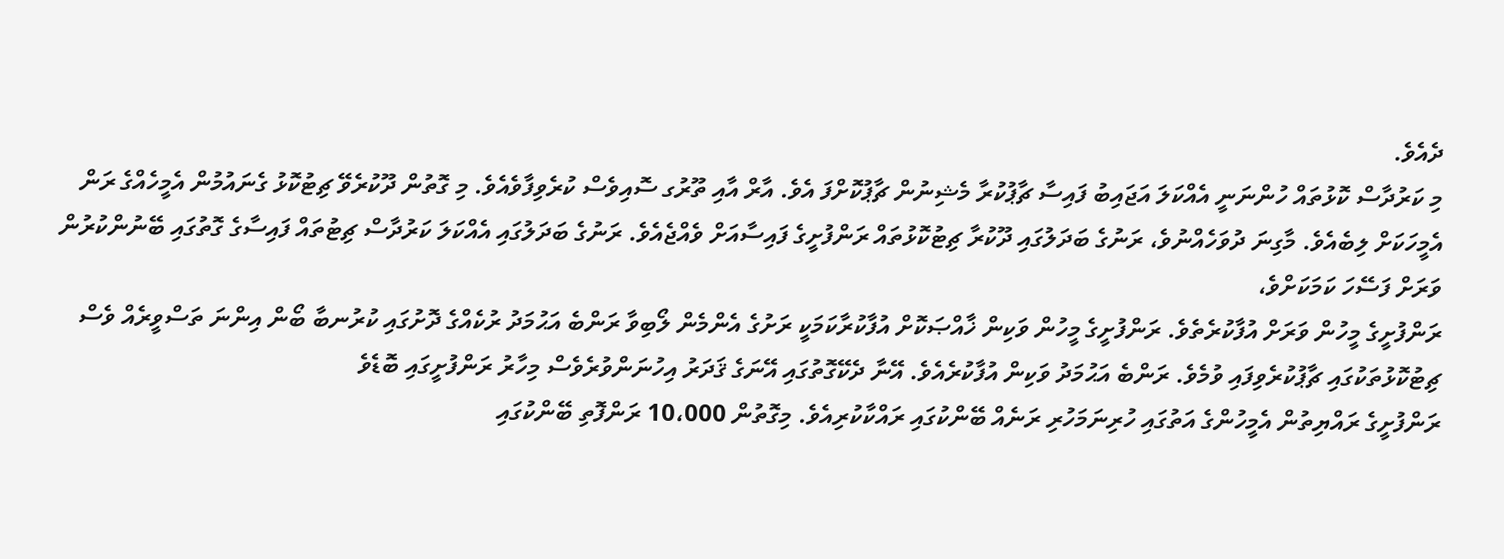ދެއެވެ.
މި ކަރުދާސް ކޮޅުތައް ހުންނަނީ އެއްކަލަ އަޖައިބު ފައިސާ ޗާޕުކުރާ މެޝިނުން ޗާޕުކޮށްފަ އެވެ. އާރް އާއި ތޫރުގ ސޮއިވެސް ކުރެވިފާވެއެވެ. މި ގޮތުން ދޫކުރެވޭ ޗިޓުކޮޅު ގެނައުމުން އެމީހެއްގެ ރަން އެމީހަކަށް ލިބެއެވެ. މާގިނަ ދުވަހެއްނުވެ، ރަނުގެ ބަދަލުގައި ދޫކުރާ ޗިޓުކޮޅުތައް ރަންފުށީގެ ފައިސާއަށް ވެއްޖެއެވެ. ރަނުގެ ބަދަލުގައި އެއްކަލަ ކަރުދާސް ޗިޓުތައް ފައިސާގެ ގޮތުގައި ބޭނުންކުރުން ވަރަށް ފަސޭހަ ކަމަކަށްވެ،
ރަންފުށީގެ މީހުން ވަރަށް އުފާކުރެތެވެ. ރަންފުށީގެ މީހުން ވަކިން ޚާއްޞަކޮށް އުފާކުރާކަމަކީ ރަށުގެ އެންމެން ލޯބިވާ ރަންބެ އަޙުމަދު ރުކެއްގެ ދޮށުގައި ކުރުނބާ ބޯން އިންނަ ތަސްވީރެއް ވެސް ޗިޓުކޮޅުތަކުގައި ޗާޕުކުރެވިފައި ވުމެވެ. ރަންބެ އަޙުމަދު ވަކިން އުފާކުރެއެވެ. އޭނާ ދެކޭގޮތުގައި އޭނަގެ ޤަދަރު އިހުނަންވުރެވެސް މިހާރު ރަންފުށީގައި ބޮޑެވެ
ރަންފުށީގެ ރައްޔިތުން އެމީހުންގެ އަތުގައި ހުރިނަމަހުރި ރަނެއް ބޭންކުގައި ރައްކާކުރިއެވެ. މިގޮތުން 10،000 ރަންފޮތި ބޭންކުގައި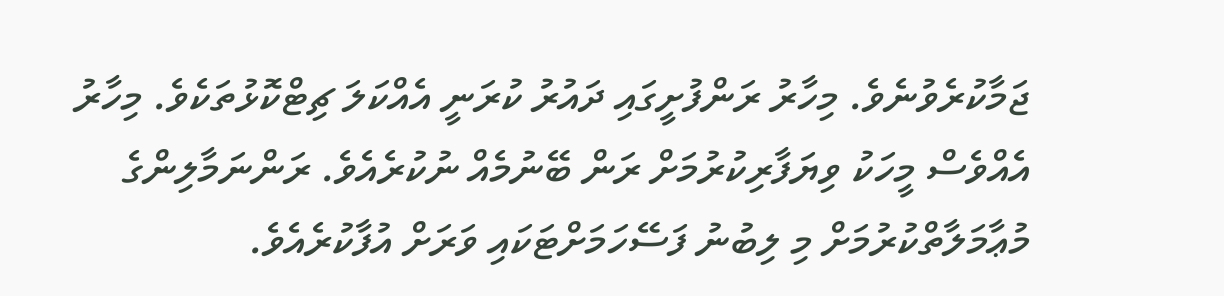ޖަމާކުރެވުނެވެ. މިހާރު ރަންފުށީގައި ދައުރު ކުރަނީ އެއްކަލަ ޗިޓްކޮޅުތަކެވެ. މިހާރު އެއްވެސް މީހަކު ވިޔަފާރިކުރުމަށް ރަން ބޭނުމެއް ނުކުރެއެވެ. ރަންނަމާލިންގެ މުޢާމަލާތްކުރުމަށް މި ލިބުނު ފަސޭހަމަށްޓަކައި ވަރަށް އުފާކުރެއެވެ.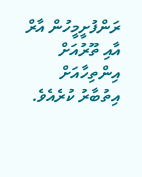ރަންފުށީމީހުން އާރް އާއި ތޫރުއަށް އިންތިހާއަށް އިތުބާރު ކުރެއެވެ.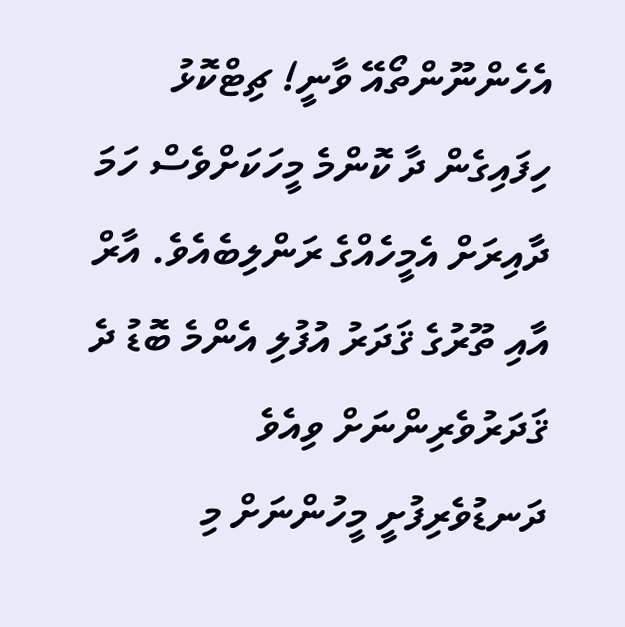އެހެންނޫންތޯއޭ ވާނީ! ޗިޓްކޮޅު ހިފައިގެން ދާ ކޮންމެ މީހަކަށްވެސް ހަމަ ދާއިރަށް އެމީހެއްގެ ރަންލިބެއެވެ. އާރް އާއި ތޫރުގެ ޤަދަރު އުފުލި އެންމެ ބޮޑު ދެ ޤަދަރުވެރިންނަށް ވިއެވެ
ދަނޑުވެރިފުށީ މީހުންނަށް މި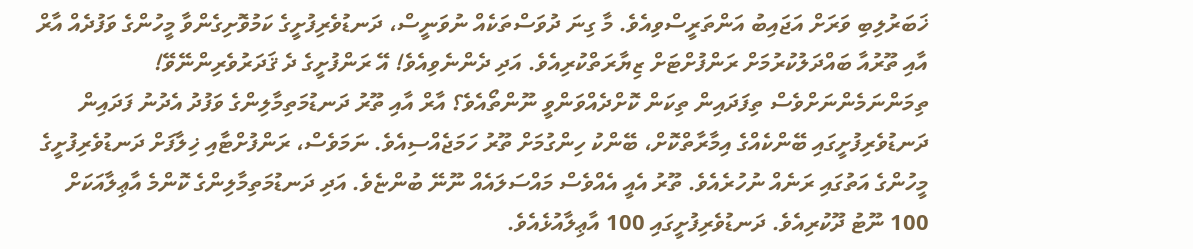ޚަބަރުލިބި ވަރަށް އަޖައިބު އަންތަރީސްވިއެވެ. މާ ގިނަ ދުވަސްތަކެއް ނުވަނީސް، ދަނޑުވެރިފުށީގެ ކަމުވޮށިގެންވާ މީހުންގެ ވަފުދެއް އާރް އާއި ތޫރުއާ ބައްދަލުކުރުމަށް ރަންފުށްޓަށް ޒިޔާރަތްކުރިއެވެ. އަދި ދެންނެވިއެވެ! އޭ ރަންފުށީގެ ދެ ޤަދަރުވެރިންނޭވޭ! ތިމަންނަމެންނަށްވެސް ތިފަދައިން ތިކަން ކޮށްދެއްވަންވީ ނޫންތޯއެވެ؟ އާރް އާއި ތޫރު ދަނޑުމަތިމާލިންގެ ވަފުދު އެދުނު ފަދައިން ދަނޑުވެރިފުށީގައި ބޭންކެއްގެ އިމާރާތްކޮށް، ބޭންކު ހިންގުމަށް ތޫރު ހަމަޖެއްސިއެވެ. ނަމަވެސް، ރަންފުށްޓާއި ޚިލާފަށް ދަނޑުވެރިފުށީގެ މީހުންގެ އަތުގައި ރަނެއް ނުހުރެއެވެ. ތޫރު އެއީ އެއްވެސް މައްސަލައެއް ނޫނޭ ބުންޏެވެ. އަދި ދަނޑުމަތިމާލިންގެ ކޮންމެ އާޢިލާއަކަށް 100 ނޫޓު ދޫކުރިއެވެ. ދަނޑުވެރިފުށީގައި 100 އާޢިލާއުޅެއެވެ.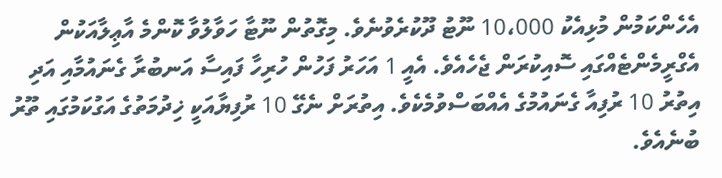އެހެންކަމުން މުޅިއެކު 10،000 ނޫޓު ދޫކުރެވުނެވެ. މިގޮތުން ނޫޓާ ހަވާލުވާ ކޮންމެ އާޢިލާއަކުން އެގްރީމެންޓެއްގައި ސޮއިކުރަން ޖެހެއެވެ. އެއީ 1 އަހަރު ފަހުން ހުރިހާ ފައިސާ އަނބުރާ ގެނައުމާއި އަދި އިތުރު 10 ރުފިއާ ގެނައުމުގެ އެއްބަސްވުމެކެވެ. އިތުރަށް ނެގޭ 10 ރުފިޔާއަކީ ޚިދުމަތުގެ އަގުކަމުގައި ތޫރު ބުނެއެވެ.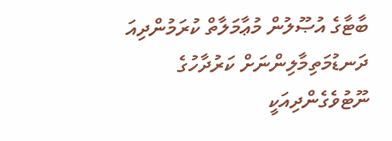ބާޓާގެ އުޞޫލުން މުޢާމަލާތް ކުރަމުންދިއަ ދަނޑުމަތިމާލިންނަށް ކަރުދާހުގެ ނޫޓުވެގެންދިއަކީ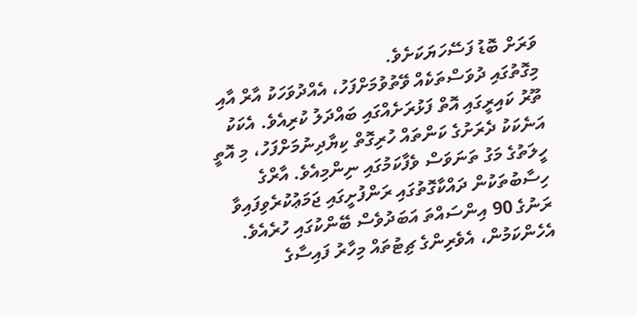ވަރަށް ބޮޑު ފަސޭހަޔަކަށެވެ.
މިގޮތުގައި ދުވަސްތަކެއް ވޭތުވުމަށްފަހު، އެއްދުވަހަކު އާރް އާއި ތޫރު ކައިރީގައި އޮތް ފަޅުރަށެއްގައި ބައްދަލު ކުރިއެވެ. އެކަކު އަނެކަކު ދެރަށުގެ ކަންތައް ހުރިގޮތް ކިޔާދިނުމަށްފަހު، މި އޮތީ ހީލަތުގެ މަގު ތަނަވަސް ވެފާކަމުގައި ނިންމިއެވެ. އާރްގެ ހިސާބުތަކުން ދައްކާގޮތުގައި ރަންފުށީގައި ޖަމަޢުކުރެވިފައިވާ ރަނުގެ 90 އިންސައްތަ އަބަދުވެސް ބޭންކުގައި ހުރެއެވެ. އެހެންކަމުން، އެވެރިންގެ ޗިޓުތައް މިހާރު ފައިސާގެ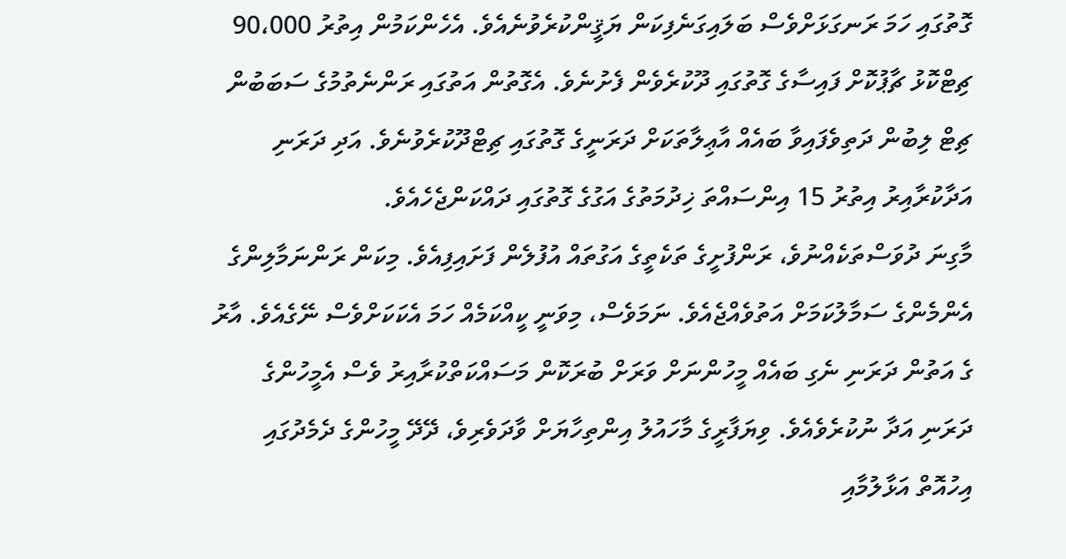ގޮތުގައި ހަމަ ރަނގަޅަށްވެސް ބަލައިގަނެފިކަން ޔަޤީންކުރެވުނެއެވެ. އެހެންކަމުން އިތުރު 90،000 ޗިޓްކޮޅު ޗާޕުކޮށް ފައިސާގެ ގޮތުގައި ދޫކުރެވެން ފެށުނެވެ. އެގޮތުން އަތުގައި ރަންނެތުމުގެ ސަބަބުން ޗިޓް ލިބުން ދަތިވެފައިވާ ބައެއް އާޢިލާތަކަށް ދަރަނީގެ ގޮތުގައި ޗިޓްދޫކުރެވުނެވެ. އަދި ދަރަނި އަދާކުރާއިރު އިތުރު 15 އިންސައްތަ ޚިދުމަތުގެ އަގުގެ ގޮތުގައި ދައްކަންޖެހެއެވެ.
މާގިނަ ދުވަސްތަކެއްނުވެ، ރަންފުށީގެ ތަކެތީގެ އަގުތައް އުފުލެން ފަށައިފިއެވެ. މިކަން ރަންނަމާލިންގެ އެންމެންގެ ސަމާލުކަމަށް އަތުވެއްޖެއެވެ. ނަމަވެސް، މިވަނީ ކީއްކަމެއް ހަމަ އެކަކަށްވެސް ނޭގެއެވެ. އާރު ގެ އަތުން ދަރަނި ނެގި ބައެއް މީހުންނަށް ވަރަށް ބުރަކޮން މަސައްކަތްކުރާއިރު ވެސް އެމީހުންގެ ދަރަނި އަދާ ނުކުރެވެއެވެ. ވިޔަފާރީގެ މާހައުލު އިންތިހާޔަށް ވާދަވެރިވެ، ދޭދޭ މީހުންގެ ދެމެދުގައި އިހުއޮތް އަޅާލުމާއި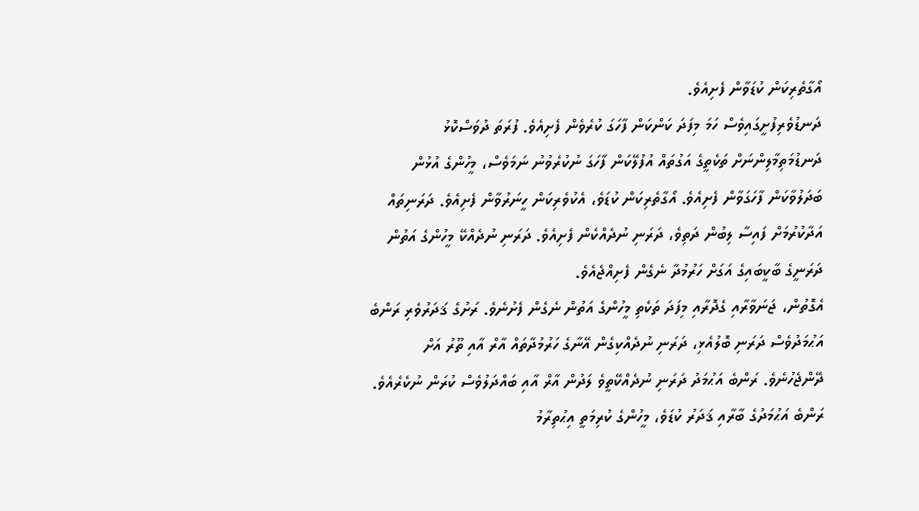އޯގާތެރިކަން ކުޑަވާން ފެށިއެވެ.
ދަނޑުވެރިފުށީގައިވެސް ހަމަ މިފަދަ ކަންކަން ފާހަގަ ކުރެވެން ފެށިއެވެ. ފުރަތަ ދުވަސްކޮޅު ދަނޑުމަތިމާލިންނަށް ތަކެތީގެ އަގުތައް އުފުލޭކަން ފާހަގަ ނުކުރެވުނު ނަމަވެސް، މީހުންގެ އުޅުން ބަދަލުވާކަން ފާހަގަވާން ފެށިއެވެ. އޯގާތެރިކަން ކުޑަވެ، އެކުވެރިކަން ހީނަރުވާން ފެށިއެވެ. ދަރަނިތައް އަދާކުރުމަށް ފައިސާ ލިބުން ދަތިވެ، ދަރަނި ނުދެއްކެން ފެށިއެވެ. ދަރަނި ނުދެއްކޭ މީހުންގެ އަތުން ދަރަނީގެ ބާކީބައިގެ އަގަށް ހަރުމުދާ ނެގެން ފެށިއްޖެއެވެ.
އެގޮތުން، ޖަނަވާރާއި ގެދޮރާއި މިފަދަ ތަކެތި މީހުންގެ އަތުން ނެގެން ފެށުނެވެ. ރަށުގެ ޤަދަރުވެރި ރަންބެ އަޙުމަދުވެސް ދަރަނި ބޮލުއެޅި، ދަރަނި ނުދެއްކިގެން އޭނާގެ ހަރުމުދާތައް އާރް އާއި ތޫރު އަށް ދޭންޖެހުނެވެ. ރަންބެ އަޙުމަދު ދަރަނި ނުދެއްކޭތީވެ ލަދުން އާރް އާއި ބައްދަލުވެސް ކުރަން ނުކެރެއެވެ. ރަންބެ އަޙުމަދުގެ ބާރާއި ޤަދަރު ކުޑަވެ، މީހުންގެ ކުރިމަތީ އިޙުތިރާމު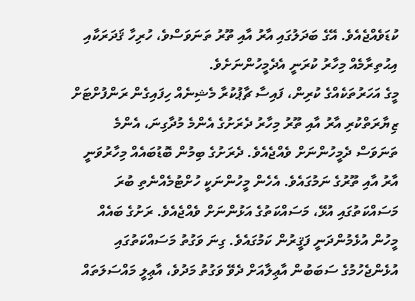ކުޑަވެއްޖެއެވެ. އޭގެ ބަދަލުގައި އާރު އާއި ތޫރު ތަނަވަސްވެ، ހުރިހާ ޤަދަރަކާއި އިޙުތިރާމެއް މިހާރު ކުރަނީ އެދެމީހުންނަށެވެ.
މީގެ އަހަރުތަކެއްގެ ކުރިން، ފައިސާ ޗާޕުކުރާ މެޝިނެއް ހިފައިގެން ރަންފުށްޓަށް ޒިޔާރަތްކުރި އާރު އާއި ތޫރު މިހާރު ދެރަށުގެ އެންމެ މުދާގިނަ، އެންމެ ތަނަވަސް ދެމީހުންނަށް ވެއްޖެއެވެ. ދެރަށުގެ ބިމުން ބޮޑުބައެއް މިހާރުވަނީ އާރު އާއި ތޫރުގެ ނަމުގައެވެ. އެހެން މީހުންނަކީ ހުށްޓުމެއްނެތި ބުރަ މަސައްކަތުގައި އުޅޭ، މަސައްކަތުގެ އަޅުންނަށް ވެއްޖެއެވެ. ރަށުގެ ބައެއް މީހުން އުޅެމުންދަނީ ފަޤީރުން ކަމުގައެވެ. ގިނަ ވަގުތު މަސައްކަތުގައި އުޅެންޖެހުމުގެ ސަބަބުން އާޢިލާއަށް ދެވޭ ވަގުތު މަދުވެ، އާޢިލީ މައްސަލަތައް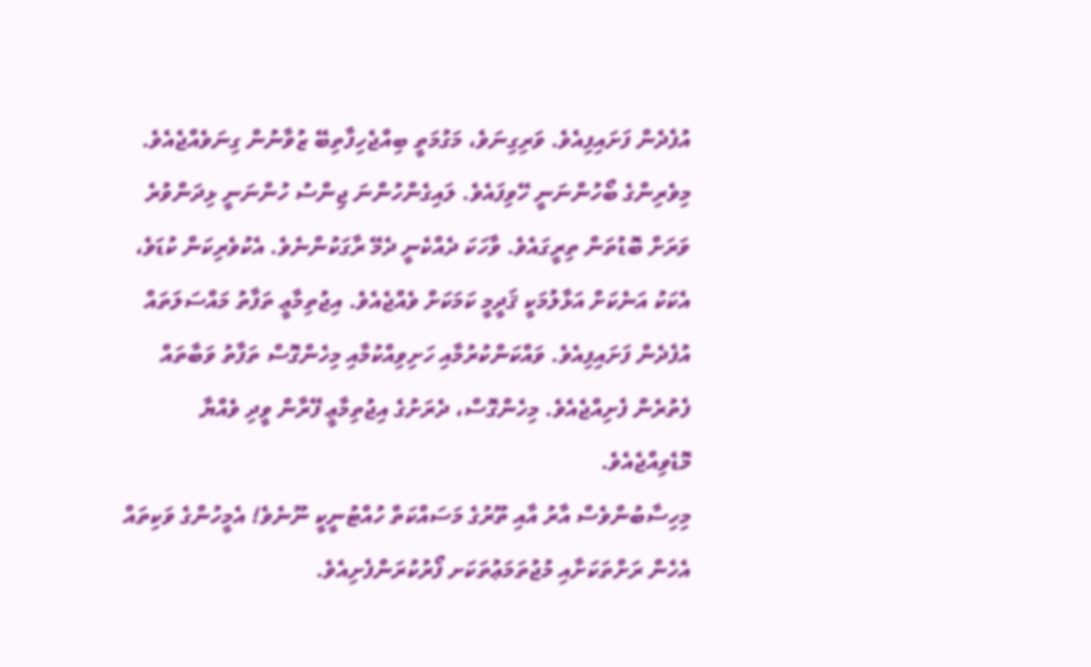އުފެދެން ފަށައިފިއެވެ. ވަރިގިނަވެ، މަގުމަތީ ބިއްޖެހިފާތިބޭ ޒުވާނުން ގިނަވެއްޖެއެވެ. މިވެރިންގެ ބޯހުންނަނީ ހޭވިފައެވެ. ލައިގެންހުންނަ ޖިންސު ހުންނަނީ ޅިދަންވުރެ ވަރަށް ބޮޑުތަން ތިރީގައެވެ. ވާހަކަ ދެއްކެނީ ދެމޭ ރާގަކުންނެވެ. އެކުވެރިކަން ކުޑަވެ، އެކަކު އަނެކަށް އަޅާލުމަކީ ޤަދީމީ ކަމަކަށް ވެއްޖެއެވެ. އިޖުތިމާޢީ ތަފާތު މައްސަލަތައް އުފެދެން ފަށައިފިއެވެ. ވައްކަންކުރުމާއި ހަށިވިއްކުމާއި މިހެންގޮސް ތަފާތު ވަބާތައް ފެތުރެން ފެށިއްޖެއެވެ. މިހެންގޮސް، ދެރަށުގެ އިޖުތިމާޢީ ފޭރާން ވީދި ވެއްޔާ މޮޑެވިއްޖެއެވެ.
މިހިސާބުންވެސް އާރު އާއި ތޫރުގެ މަސައްކަތް ހުއްޓުނީކީ ނޫނެވެ! އެމީހުންގެ ވަކިތައް އެހެން ރަށްތަކަށާއި މުޖުތަމަޢުތަކަށ ފޯރުކުރަންފެށިއެވެ.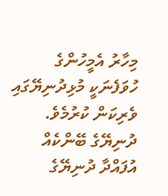މިހާރު އެމީހުންގެ ހުވަފެނަކީ މުޅިދުނިޔޭގައި ވެރިކަން ކުރުމެވެ. ދުނިޔޭގެ ބޭންކެއް އުފައްދާ ދުނިޔޭގެ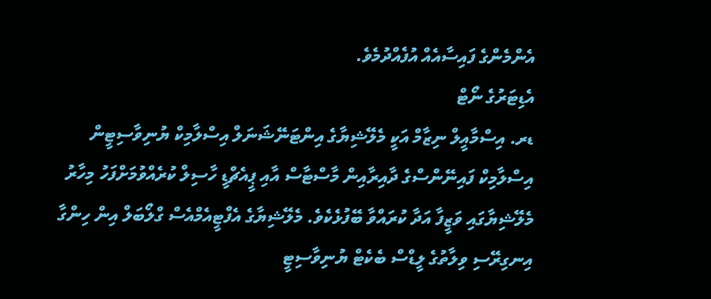އެންމެންގެ ފައިސާއެއް އުފެއްދުމެވެ.
އެޑިޓަރުގެ ނޯޓް
ޑރ. އިސްމާއީލް ނިޒާމް އަކީ މެލޭޝިޔާގެ އިންޓަނޭޝަނަލް އިސްލާމިކް ޔުނިވާސިޓީން އިސްލާމިކް ފައިނޭންސްގެ ދާއިރާއިން މާސްޓާސް އާއި ޕީއެޗްޑީ ހާސިލް ކުރެއްވުމަށްފަހު މިހާރު މެލޭޝިޔާގައި ވަޒީފާ އަދާ ކުރައްވާ ބޭފުޅެކެވެ. މެލޭޝިޔާގެ އެފްޓީއެމްއެސް ގްލޯބަލް އިން ހިންގާ އިނގިރޭސި ވިލާތުގެ ލީޑްސް ބެކެޓް ޔުނިވާސިޓީ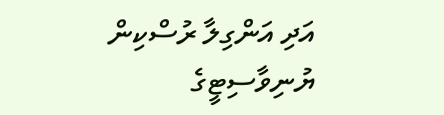އަދި އަންގިލާ ރުސްކިން ޔުނިވާސިޓީގެ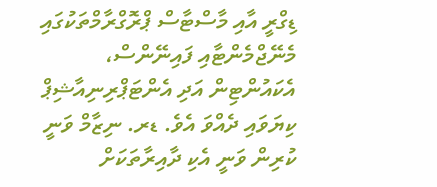ޑިގްރީ އާއި މާސްޓާސް ޕްރޮގްރާމްތަކުގައި މެނޭޖްމެންޓާއި ފައިނޭންސް، އެކައުންޓިން އަދި އެންޓަޕްރިނިއާޝިޕް ކިޔަވައި ދެއްވަ އެވެ. ޑރ. ނިޒާމް ވަނީ ކުރިން ވަނީ އެކި ދާއިރާތަކަށް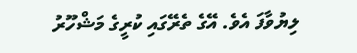ލިޔުވާފަ އެވެ. އޭގެ ތެރޭގައި ކުރީގެ މަޝްހޫރު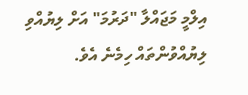އިލްމީ މަޖައްލާ "ދަރުމަ" އަށް ލިޔުއްވި ލިޔުއްވުންތައް ހިމެނެ އެވެ.